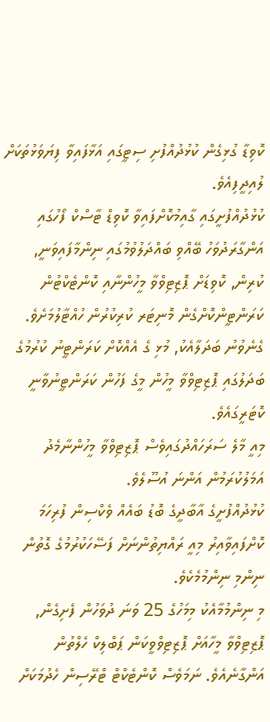ކޮވިޑާ ގުޅިގެން ކުޅުދުއްފުށި ސިޓީގައި އަޅާފައިވާ ފިޔަވަޅުތަކަށް ލުއިދީފިއެވެ.
ކުޅުދުއްފުށީގައި ގާއިމުކޮށްފައިވާ ކޮވިޑް ޓާސްކް ފޯހުގައި އަންގާރަދުވަހު ބޭއްވި ބައްދަލުވުމުގައި ނިންމާފައިވަނީ, ކުރިން, ކޮވިޑަށް ޕޮޒިޓިވްވާ މީހުންނާއި ކޮންޓެކްޓުން ކަރަންޓީންކޮށްގެން މޮނިޓަރ ކުރިކުރުން ހުއްޓާލުމަށެވެ. ގެނެވުނު ބަދަލާއެކު, މުޅި ގެ އެއްކޮށް ކަރަންޓީނު ކުރުމުގެ ބަދަލުގައި ޕޮޒިޓިވްވާ މީހުން މީގެ ފަހުން ކަރަންޓީނުވާނީ ކޮޓަރީގައެވެ.
މިއީ މާލެ ސަރަހައްދުގައިވެސް ޕޮޒިޓިވްވާ މީހުންނާމެދު އަމަލުކުރަމުން އަންނަ އުސޫލެވެ.
ކުޅުދުއްފުށީގެ އާބާދީގެ ބޮޑު ބައެއް ވެކްސިން ފުރިހަމަ ކޮށްފައިވާއިރު މިއީ ރައްޔިތުންނަށް ފަސޭހަކުރުމުގެ ގޮތުން ނިންމި ނިންމުމެކެވެ.
މި ނިންމުމާއެކު މިމަހުގެ 25 ވަނަ ދުވަހުން ފެށިގެން, ޕޮޒިޓިވްވާ މީހާއަށް ޕޮޒިޓިވްވީކަން ޕަބްލިކް ހެލްތުން އަންގާނެއެވެ. ނަމަވެސް ކޮންޓެކްޓް ޓްރޭސިން ހެދުމަކަށް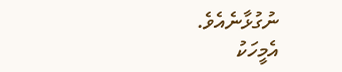ނުގުޅާނެއެވެ.
އެމީހަކު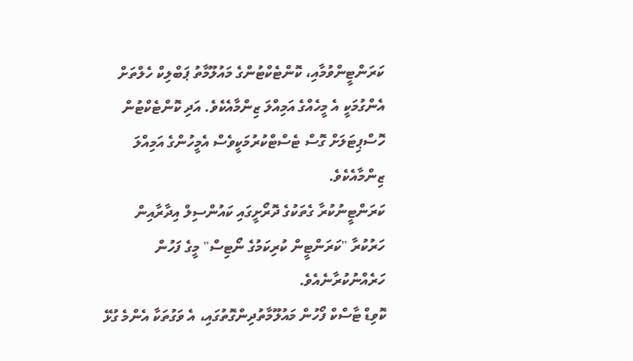ކަރަންޓީންވުމާއި، ކޮންޓެކްޓުންގެ މައުލޫމާތު ޕަބްލިކް ހެލްތަށް އެންގުމަކީ އެ މީހެއްގެ އަމިއްލަ ޒިންމާއެކެވެ. އަދި ކޮންޓެކްޓުން ހޮސްޕިޓަލަށް ގޮސް ޓެސްޓްކުރުމަކީވެސް އެމީހުންގެ އަމިއްލަ ޒިންމާއެކެވެ.
ކަރަންޓީނުކުރާ ގެތަކުގެ ދޮރޯށީގައި ކައުންސިލް އިދާރާއިން ހަރުކުރާ "ކަރަންޓީން ކުރިކަމުގެ ނޯޓިސް" މީގެ ފަހުން ހަރެއްނުކުރާނެއެވެ.
ކޮވިޑް ޓާސްކް ފޯހުން މައުލޫމާތުދިންގޮތުގައި، އެ ވަގުތަކާ އެންމެ ގުޅޭ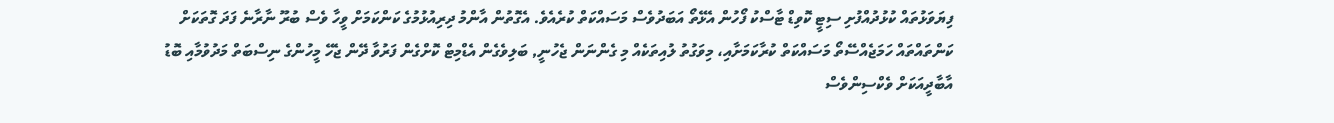ފިޔަވަޅުތައް ކުޅުދުއްފުށި ސިޓީ ކޮވިޑް ޓާސްކު ފޯހުން އެޅޭތޯ އަބަދުވެސް މަސައްކަތް ކުރެއެވެ. އެގޮތުން އާންމު ދިރިއުޅުމުގެ ކަންކަމަށް ވީހާ ވެސް ބުރޫ ނާރާނެ ފަދަ ގޮތަކަށް ކަންތައްތައް ހަމަޖެއްސޭތޯ މަސައްކަތް ކުރާކަމަށާއި، މިވަގުތު ލުއިތަކެއް މި ގެންނަން ޖެހުނީ, ބަލިވެގެން އެޑްމިޓް ކޮށްގެން ފަރުވާ ދޭން ޖެހޭ މީހުންގެ ނިސްބަތް މަދުވުމާއި ބޮޑު އާބާދީއަކަށް ވެކްސިންވެސް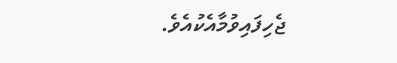ޖެހިފައިވުމާއެކުއެވެ.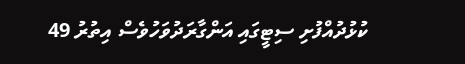ކުޅުދުއްފުށި ސިޓީގައި އަންގާރަދުވަހުވެސް އިތުރު 49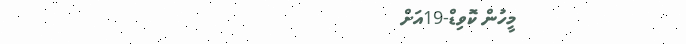މީހުން ކޮވިޑް-19އަށް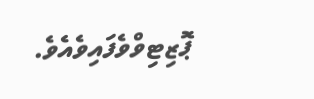ޕޮޒިޓިވްވެފައިވެއެވެ.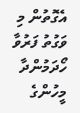އެގޮތުން މި ވަގުތު ފަރުވާ ހޯދަމުންދާ މީހުންގެ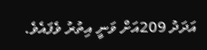އަދަދު 209އަށް ވަނީ އިތުރު ވެފައެވެ.